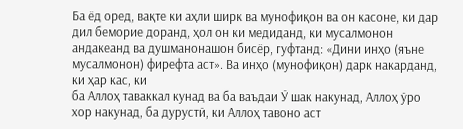Ба ёд оред, вақте ки аҳли ширк ва мунофиқон ва он касоне, ки дар дил беморие доранд, ҳол он ки медиданд, ки мусалмонон андакеанд ва душманонашон бисёр, гуфтанд: «Дини инҳо (яъне мусалмонон) фирефта аст». Ва инҳо (мунофиқон) дарк накарданд, ки ҳар кас, ки
ба Аллоҳ таваккал кунад ва ба ваъдаи Ӯ шак накунад, Аллоҳ ӯро хор накунад, ба дурустӣ, ки Аллоҳ тавоно аст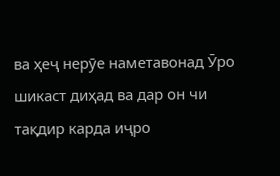ва ҳеҷ нерӯе наметавонад Ӯро шикаст диҳад ва дар он чи тақдир карда иҷро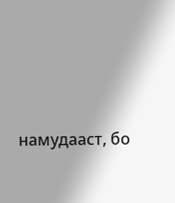намудааст, бо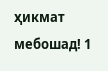ҳикмат мебошад! 1